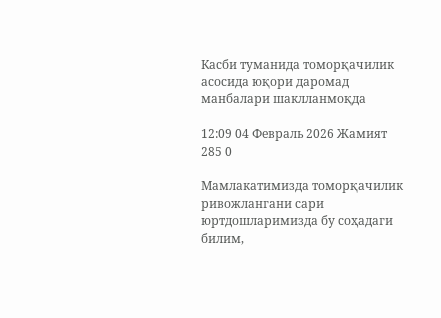Касби туманида томорқачилик асосида юқори даромад манбалари шаклланмоқда

12:09 04 Февраль 2026 Жамият
285 0

Мамлакатимизда томорқачилик ривожлангани сари юртдошларимизда бу соҳадаги билим,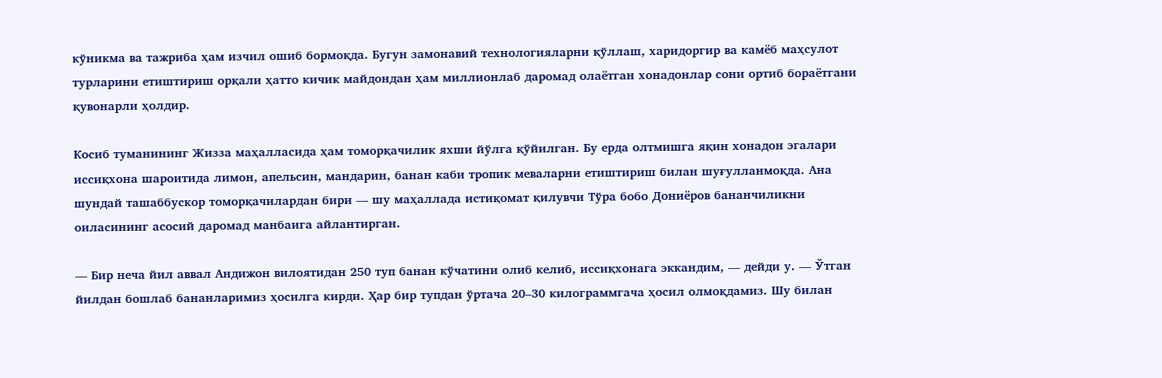кўникма ва тажриба ҳам изчил ошиб бормоқда. Бугун замонавий технологияларни қўллаш, харидоргир ва камёб маҳсулот турларини етиштириш орқали ҳатто кичик майдондан ҳам миллионлаб даромад олаётган хонадонлар сони ортиб бораётгани қувонарли ҳолдир.

Косиб туманининг Жизза маҳалласида ҳам томорқачилик яхши йўлга қўйилган. Бу ерда олтмишга яқин хонадон эгалари иссиқхона шароитида лимон, апельсин, мандарин, банан каби тропик меваларни етиштириш билан шуғулланмоқда. Ана шундай ташаббускор томорқачилардан бири — шу маҳаллада истиқомат қилувчи Тўра бобо Дониёров бананчиликни оиласининг асосий даромад манбаига айлантирган.

— Бир неча йил аввал Андижон вилоятидан 250 туп банан кўчатини олиб келиб, иссиқхонага эккандим, — дейди у. — Ўтган йилдан бошлаб бананларимиз ҳосилга кирди. Ҳар бир тупдан ўртача 20–30 килограммгача ҳосил олмоқдамиз. Шу билан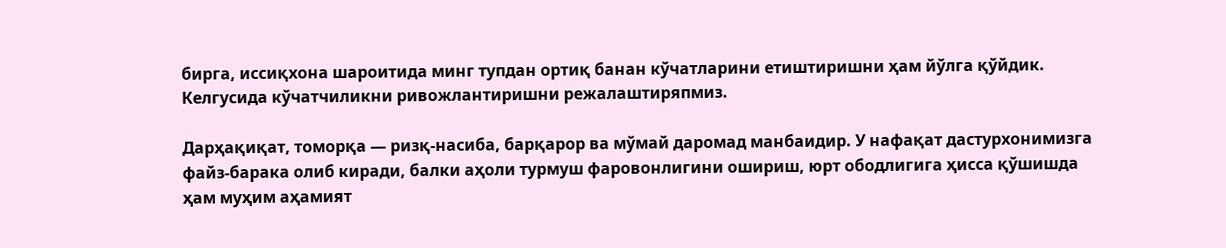бирга, иссиқхона шароитида минг тупдан ортиқ банан кўчатларини етиштиришни ҳам йўлга қўйдик. Келгусида кўчатчиликни ривожлантиришни режалаштиряпмиз.

Дарҳақиқат, томорқа — ризқ-насиба, барқарор ва мўмай даромад манбаидир. У нафақат дастурхонимизга файз-барака олиб киради, балки аҳоли турмуш фаровонлигини ошириш, юрт ободлигига ҳисса қўшишда ҳам муҳим аҳамият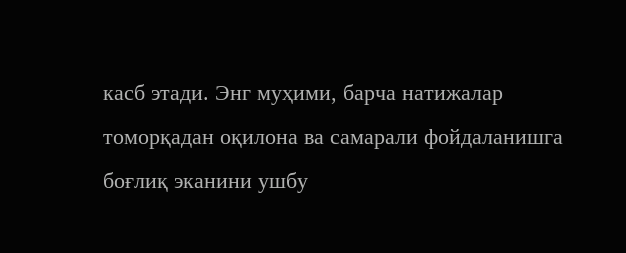касб этади. Энг муҳими, барча натижалар томорқадан оқилона ва самарали фойдаланишга боғлиқ эканини ушбу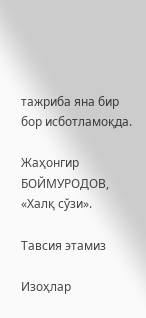тажриба яна бир бор исботламоқда.

Жаҳонгир БОЙМУРОДОВ, «Халқ сўзи».

Тавсия этамиз

Изоҳлар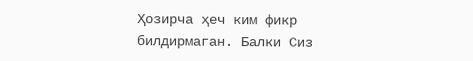Ҳозирча ҳеч ким фикр билдирмаган. Балки Сиз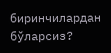биринчилардан бўларсиз?